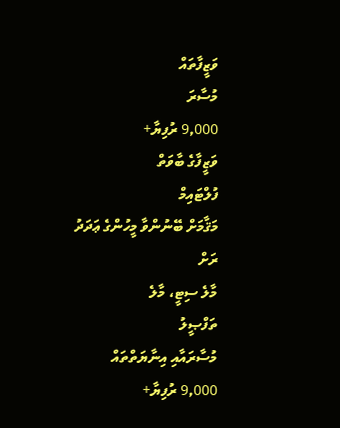ވަޒީފާތައް
މުސާރަ
9,000 ރުފިޔާ+
ވަޒީފާގެ ބާވަތް
ފުލްޓައިމް
މަޤާމަށް ބޭނުންވާ މީހުންގެ ޢަދަދު
ރަށް
މާލެ ސިޓީ، މާލެ
ތަފްޞީލު
މުސާރައާއި އިނާޔަތްތައް
9,000 ރުފިޔާ+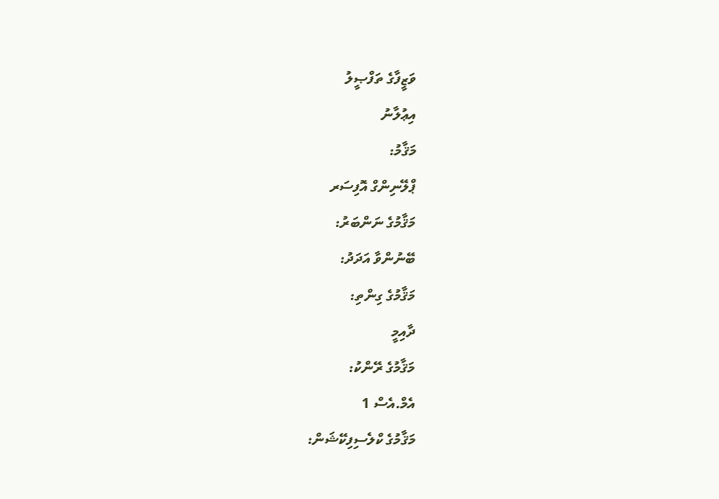ވަޒީފާގެ ތަފްޞީލު
އިޢުލާނު
މަޤާމު:
ޕްލޭނިންގް އޮފިސަރ
މަޤާމުގެ ނަންބަރު:
ބޭނުންވާ އަދަދު:
މަޤާމުގެ ގިންތި:
ދާއިމީ
މަޤާމުގެ ރޭންކު:
އެމް.އެސް 1
މަޤާމުގެ ކްލެސިފިކޭޝަން: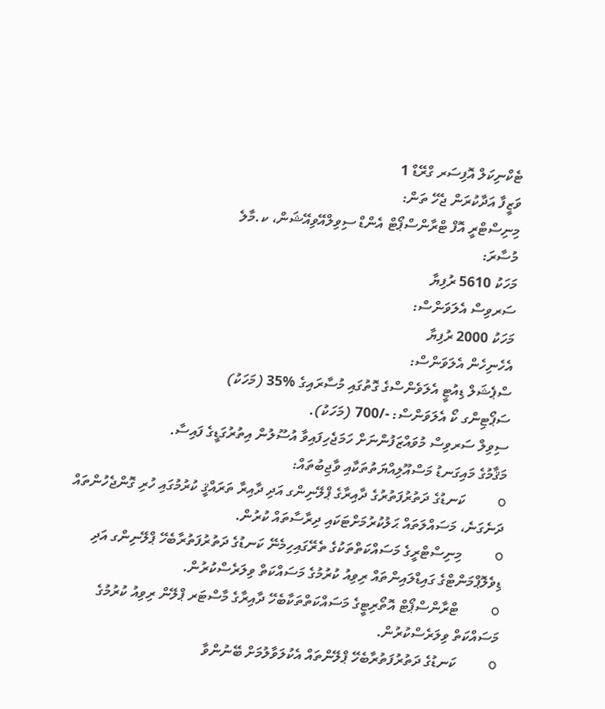ޓެކްނިކަލް އޮފިސަރ ގްރޭޑް 1
ވަޒީފާ އަދާކުރަން ޖެހޭ ތަން:
މިނިސްޓްރީ އޮފް ޓްރާންސްޕޯޓް އެންޑް ސިވިލްއޭވިއޭޝަން، ކ.މާލެ
މުސާރަ:
މަހަކު 5610 ރުފިޔާ
ސަރވިސް އެލަވަންސް:
މަހަކު 2000 ރުފިޔާ
އެހެނިހެން އެލަވަންސް:
ސްޕެޝަލް ޑިއުޓީ އެލަވެންސްގެ ގޮތުގައި މުސާރައިގެ %35 (މަހަކު)
ސަޕޯޓިންގ ކޯ އެލަވަންސް: -/700 (މަހަކު).
ސިވިލް ސަރވިސް މުވައްޒަފުންނަށް ހަމަޖެހިފައިވާ އުސޫލުން އިތުރުގަޑީގެ ފައިސާ.
މަޤާމުގެ މައިގަނޑު މަސްއޫލިއްޔަތުތަކާއި ވާޖިބުތައް:
o        ކަނޑުގެ ދަތުރުފަތުރުގެ ދާއިރާގެ ޕްލޭނިންގ އަދި ދާއިރާ ތަރައްޤީ ކުރުމުގައި ހުރި ގޮންޖެހުންތައް ދަނެގަނެ، މަސައްލަތައް ޙަލުކުރުމަށްޓަކައި ދިރާސާތައް ކުރުން.
o        މިނިސްޓްރީގެ މަސައްކަތްތަކުގެ ތެރޭގައިހިމެނޭ ކަނޑުގެ ދަތުރުފަތުރާބެހޭ ޕްލޭނިންގ އަދި ޑިވެލޮޕްމަންޓްގެ ގައިޑްލައިންތައް ރިވިއު ކުރުމުގެ މަސައްކަތް ވިލަރެސްކުރުން.
o        ޓްރާންސްޕޯޓް އޮތޯރިޓީގެ މަސައްކަތްތަކާބެހޭ ދާއިރާގެ މާސްޓަރ ޕްލޭން ރިވިއު ކުރުމުގެ މަސައްކަތް ވިލަރެސްކުރުން.
o        ކަނޑުގެ ދަތުރުފަތުރާބެހޭ ޕްލޭންތައް އެކުލަވާލުމަށް ބޭނުންވާ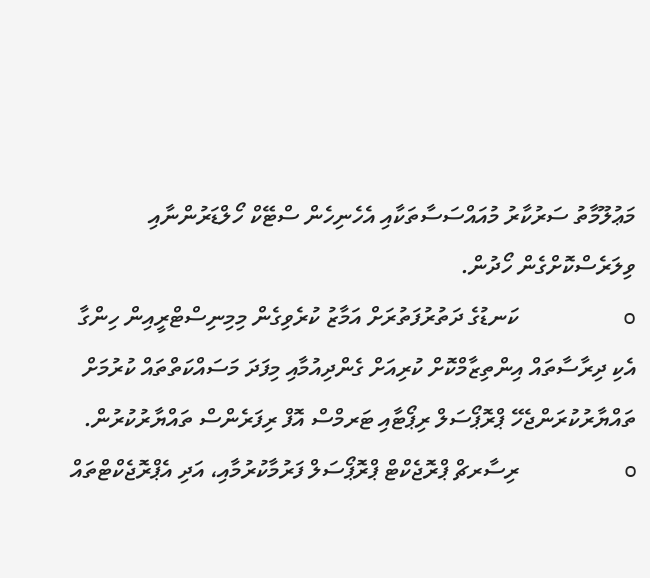މަޢުލޫމާތު ސަރުކާރު މުއައްސަސާތަކާއި އެހެނިހެން ސްޓޭކް ހޯލްޑަރުންނާއި ވިލަރެސްކޮށްގެން ހޯދުން.
o        ކަނޑުގެ ދަތުރުފަތުރަށް އަމާޒު ކުރެވިގެން މިމިނިސްޓްރީއިން ހިންގާ އެކި ދިރާސާތައް އިންތިޒާމްކޮށް ކުރިއަށް ގެންދިއުމާއި މިފަދަ މަސައްކަތްތައް ކުރުމަށް ތައްޔާރުކުރަންޖެހޭ ޕްރޮޕޯސަލް ރިޕޯޓާއި ޓަރމްސް އޮފް ރިފަރެންސް ތައްޔާރުކުރުން.
o        ރިސާރޗް ޕްރޮޖެކްޓް ޕްރޮޕޯސަލް ފަރުމާކުރުމާއި، އަދި އެޕްރޮޖެކްޓްތައް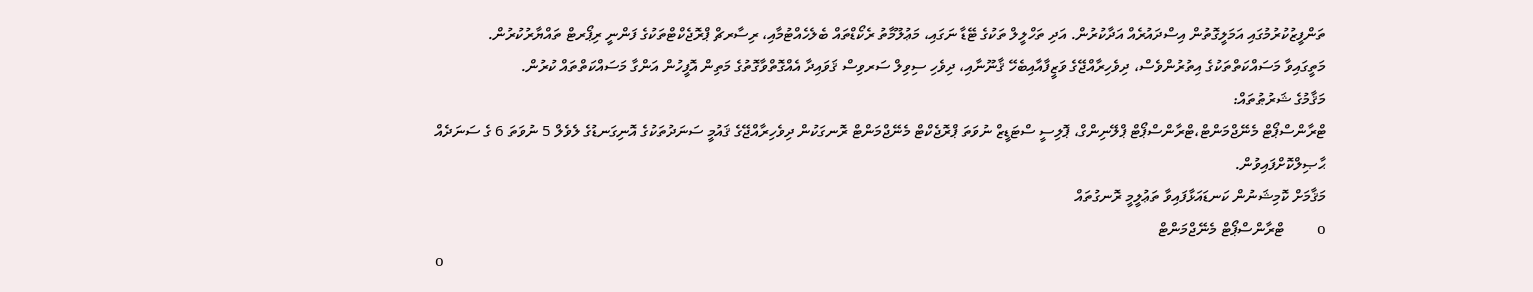ތަންފީޒުކުރުމުގައި އަމަލީގޮތުން އިސްދައުރެއް އަދާކުރުން. އަދި ތަހްލީލް ތަކުގެ ޓޭޑާ ނަގައި، މަޢުލޫމާތު ރެކޯޑްތައް ބެލެހެއްޓުމާއި، ރިސާރޗް ޕްރޮޖެކްޓްތަކުގެ ފަންނީ ރިޕޯރޓް ތައްޔާރުކުރުން.
މަތީގައިވާ މަސައްކަތްތަކުގެ އިތުރުންވެސް، ދިވެހިރާއްޖޭގެ ވަޒީފާއާއިބެހޭ ޤާނޫނާއި، ދިވެހި ސިވިލް ސަރވިސް ޤަވައިދާ އެއްގޮތްވާގޮތުގެ މަތިން އޮފީހުން އަންގާ މަސައްކަތްތައް ކުރުން.
މަޤާމުގެ ޝަރުޠުތައް:
ޓްރާންސްޕޯޓް މެނޭޖްމަންޓް،ޓްރާންސްޕޯޓް ޕްލޭނިންގް، ޕޮލިސީ ސްޓަޑީޒް ނުވަތަ ޕްރޮޖެކްޓް މެނޭޖްމަންޓް ރޮނގަކުން ދިވެހިރާއްޖޭގެ ޤައުމީ ސަނަދުތަކުގެ އޮނިގަނޑުގެ ލެވެލް 5 ނުވަތަ 6 ގެ ސަނަދެއް ޙާޞިލްކޮށްފައިވުން.
މަޤާމަށް ކޮމިޝަނުން ކަނޑައަޅާފައިވާ ތަޢުލީމީ ރޮނގުތައް
o        ޓްރާންސްޕޯޓް މެނޭޖްމަންޓް
o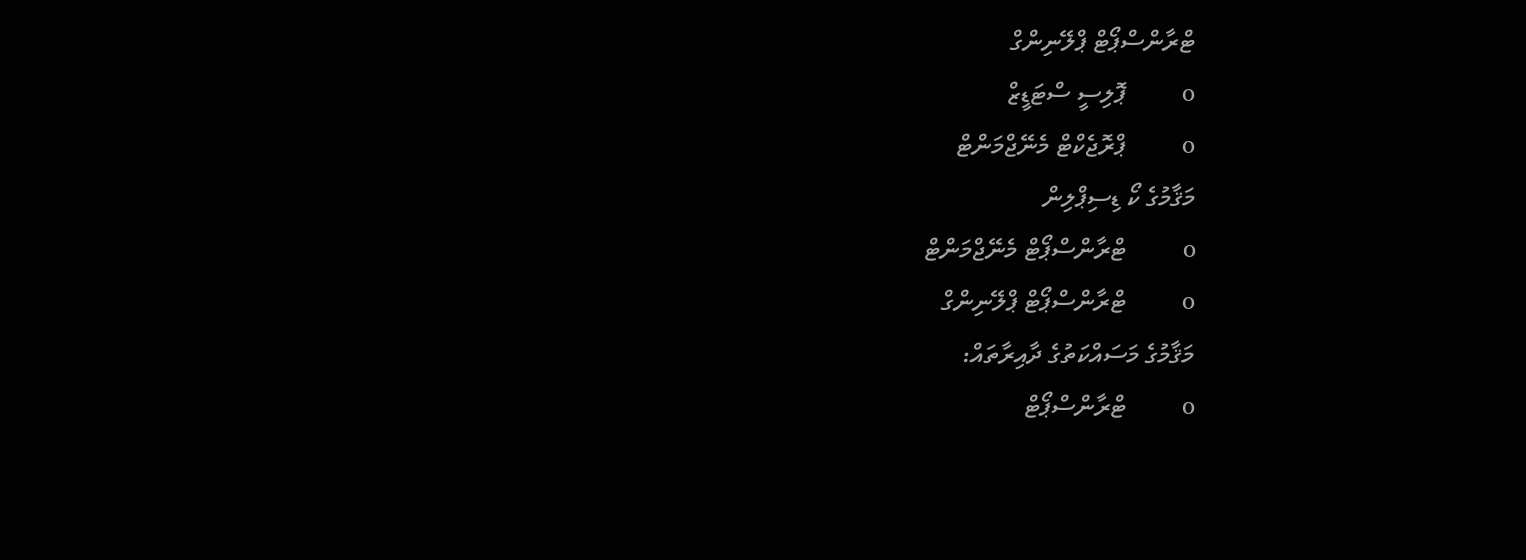ޓްރާންސްޕޯޓް ޕްލޭނިންގް
o        ޕޮލިސީ ސްޓަޑީޒް
o        ޕްރޮޖެކްޓް މެނޭޖްމަންޓް
މަޤާމުގެ ކޯ ޑިސިޕްލިން
o        ޓްރާންސްޕޯޓް މެނޭޖްމަންޓް
o        ޓްރާންސްޕޯޓް ޕްލޭނިންގް
މަޤާމުގެ މަސައްކަތުގެ ދާއިރާތައް:
o        ޓްރާންސްޕޯޓް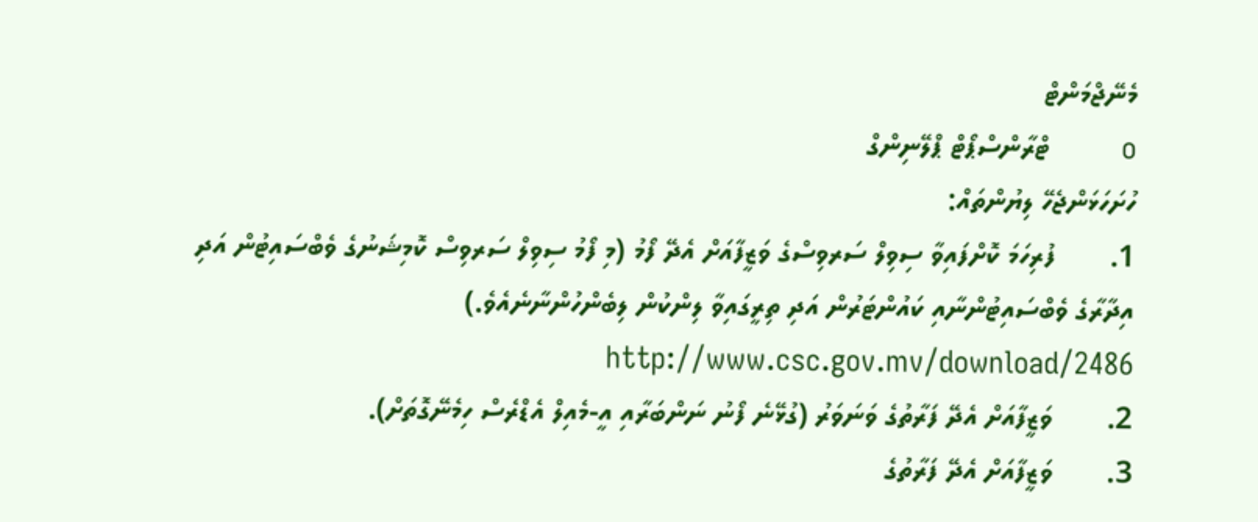މެނޭޖްމަންޓް
o        ޓްރާންސްޕޯޓް ޕްލޭނިންގް
ހުށަހަޅަންޖެހޭ ލިޔުންތައް:
1.       ފުރިހަމަ ކޮށްފައިވާ ސިވިލް ސަރވިސްގެ ވަޒީފާއަށް އެދޭ ފޯމު (މި ފޯމު ސިވިލް ސަރވިސް ކޮމިޝަނުގެ ވެބްސައިޓުން އަދި އިދާރާގެ ވެބްސައިޓުންނާއި ކައުންޓަރުން އަދި ތިރީގައިވާ ލިންކުން ލިބެންހުންނާނެއެވެ.) http://www.csc.gov.mv/download/2486
2.       ވަޒީފާއަށް އެދޭ ފަރާތުގެ ވަނަވަރު (ގުޅޭނެ ފޯނު ނަންބަރާއި އީ-މެއިލް އެޑްރެސް ހިމެނޭގޮތަށް).
3.       ވަޒީފާއަށް އެދޭ ފަރާތުގެ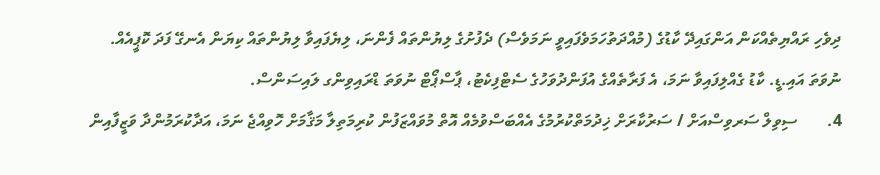ދިވެހި ރައްޔިތެއްކަން އަންގައިދޭ ކާޑުގެ (މުއްދަތުހަމަވެފައިވީ ނަމަވެސް) ދެފުށުގެ ލިޔުންތައް ފެންނަ، ލިޔެފައިވާ ލިޔުންތައް ކިޔަން އެނގޭ ފަދަ ކޮޕީއެއް. ނުވަތަ އައި.ޑީ. ކާޑު ގެއްލިފައިވާ ނަމަ، އެ ފަރާތެއްގެ އުފަންދުވަހުގެ ސެޓްފިކެޓު، ޕާސްޕޯޓް ނުވަތަ ޑްރައިވިންގ ލައިސަންސް.
4.       ސިވިލް ސަރވިސްއަށް / ސަރުކާރަށް ޚިދުމަތްކުރުމުގެ އެއްބަސްވުމެއް އޮތް މުވައްޒަފުން ކުރިމަތިލާ މަޤާމަށް ހޮވިއްޖެ ނަމަ، އަދާކުރަމުންދާ ވަޒީފާއިން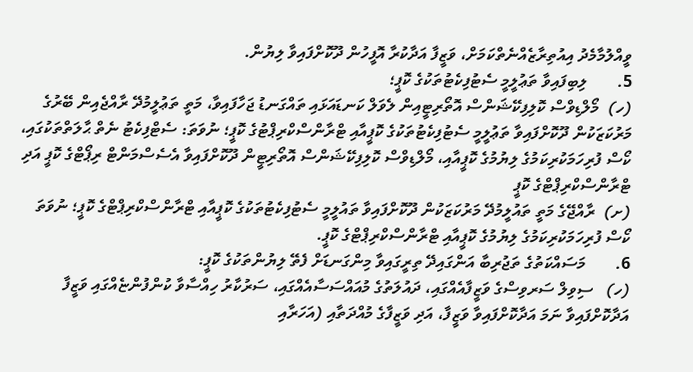ވީއްލުމާމެދު އިއުތިރާޒެއްނެތްކަމަށް، ވަޒީފާ އަދާކުރާ އޮފީހުން ދޫކޮށްފައިވާ ލިޔުން.
5.       ލިބިފައިވާ ތަޢުލީމީ ސެޓުފިކެޓުތަކުގެ ކޮޕީ؛
(ހ)  މޯލްޑިވްސް ކޮލިފިކޭޝަންސް އޮތޯރިޓީއިން ލެވަލް ކަނޑައަޅައި ތައްގަނޑު ޖަހާފައިވާ، މަތީ ތަޢުލީމުދޭ ރާއްޖެއިން ބޭރުގެ މަރުކަޒަކުން ދޫކޮށްފައިވާ ތަޢުލީމީ ސެޓުފިކެޓުތަކުގެ ކޮޕީއާއި ޓްރާންސްކްރިޕްޓުގެ ކޮޕީ؛ ނުވަތަ: ސެޓްފިކެޓު ނެތް ޙާލަތްތަކުގައި، ކޯސް ފުރިހަމަކުރިކަމުގެ ލިޔުމުގެ ކޮޕީއާއި، މޯލްޑިވްސް ކޮލިފިކޭޝަންސް އޮތޯރިޓީން ދޫކޮށްފައިވާ އެސެސްމަންޓް ރިޕޯޓްގެ ކޮޕީ އަދި ޓްރާންސްކްރިޕްޓްގެ ކޮޕީ
(ށ)  ރާއްޖޭގެ މަތީ ތައުލީމުދޭ މަރުކަޒަކުން ދޫކޮށްފައިވާ ތައުލީމީ ސެޓުފިކެޓުތަކުގެ ކޮޕީއާއި ޓްރާންސްކްރިޕްޓްގެ ކޮޕީ؛ ނުވަތަ ކޯސް ފުރިހަމަކުރިކަމުގެ ލިޔުމުގެ ކޮޕީއާއި ޓްރާންސްކްރިޕްޓްގެ ކޮޕީ.
6.       މަސައްކަތުގެ ތަޖުރިބާ އަންގައިދޭ ތިރީގައިވާ މިންގަނޑަށް ފެތޭ ލިޔުންތަކުގެ ކޮޕީ:
(ހ)   ސިވިލް ސަރވިސްގެ ވަޒީފާއެއްގައި، ދައުލަތުގެ މުއައްސަސާއެއްގައި، ސަރުކާރު ހިއްސާވާ ކުންފުންޏެއްގައި ވަޒީފާ އަދާކޮށްފައިވާ ނަމަ އަދާކޮށްފައިވާ ވަޒީފާ، އަދި ވަޒީފާގެ މުއްދަތާއި (އަހަރާއި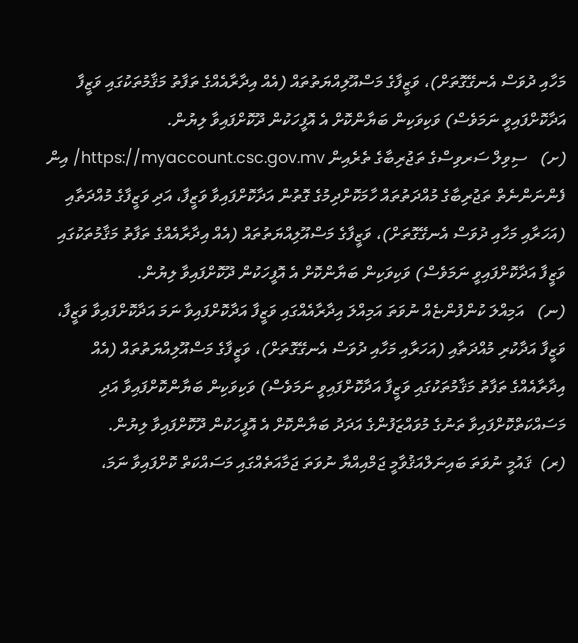މަހާއި ދުވަސް އެނގޭގޮތަށް)، ވަޒީފާގެ މަސްއޫލިއްޔަތުތައް (އެއް އިދާރާއެއްގެ ތަފާތު މަޤާމުތަކުގައި ވަޒީފާ އަދާކޮށްފައިވީ ނަމަވެސް) ވަކިވަކިން ބަޔާންކޮށް އެ އޮފީހަކުން ދޫކޮށްފައިވާ ލިޔުން.
(ށ)   ސިވިލް ސަރވިސްގެ ތަޖުރިބާގެ ތެރެއިން https://myaccount.csc.gov.mv/ އިން ފެންނަންނެތް ތަޖުރިބާގެ މުއްދަތުތައް ހާމަކޮށްދިމުގެ ގޮތުން އަދާކޮށްފައިވާ ވަޒީފާ، އަދި ވަޒީފާގެ މުއްދަތާއި (އަހަރާއި މަހާއި ދުވަސް އެނގޭގޮތަށް)، ވަޒީފާގެ މަސްއޫލިއްޔަތުތައް (އެއް އިދާރާއެއްގެ ތަފާތު މަޤާމުތަކުގައި ވަޒީފާ އަދާކޮށްފައިވީ ނަމަވެސް) ވަކިވަކިން ބަޔާންކޮށް އެ އޮފީހަކުން ދޫކޮށްފައިވާ ލިޔުން.
(ނ)   އަމިއްލަ ކުންފުންޏެއް ނުވަތަ އަމިއްލަ އިދާރާއެއްގައި ވަޒީފާ އަދާކޮށްފައިވާ ނަމަ އަދާކޮށްފައިވާ ވަޒީފާ، ވަޒީފާ އަދާކުރި މުއްދަތާއި (އަހަރާއި މަހާއި ދުވަސް އެނގޭގޮތަށް)، ވަޒީފާގެ މަސްއޫލިއްޔަތުތައް (އެއް އިދާރާއެއްގެ ތަފާތު މަޤާމުތަކުގައި ވަޒީފާ އަދާކޮށްފައިވީ ނަމަވެސް) ވަކިވަކިން ބަޔާންކޮށްފައިވާ އަދި މަސައްކަތްކޮށްފައިވާ ތަނުގެ މުވައްޒަފުންގެ އަދަދު ބަޔާންކޮށް އެ އޮފީހަކުން ދޫކޮށްފައިވާ ލިޔުން.
(ރ)  ޤައުމީ ނުވަތަ ބައިނަލްއަޤުވާމީ ޖަމްއިއްޔާ ނުވަތަ ޖަމާއަތެއްގައި މަސައްކަތް ކޮށްފައިވާ ނަމަ،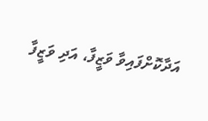އަދާކޮށްފައިވާ ވަޒީފާ، އަދި ވަޒީފާ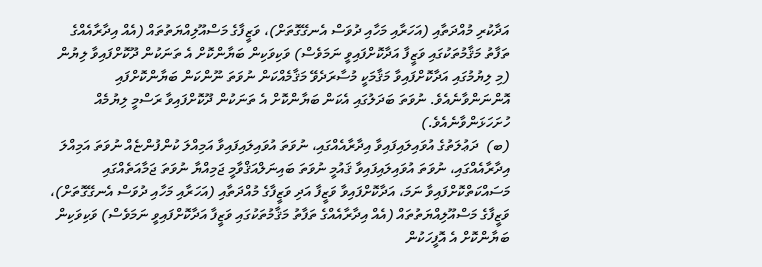އަދާކުރި މުއްދަތާއި (އަހަރާއި މަހާއި ދުވަސް އެނގޭގޮތަށް)، ވަޒީފާގެ މަސްއޫލިއްޔަތުތައް (އެއް އިދާރާއެއްގެ ތަފާތު މަޤާމުތަކުގައި ވަޒީފާ އަދާކޮށްފައިވީ ނަމަވެސް) ވަކިވަކިން ބަޔާންކޮށް އެ ތަނަކުން ދޫކޮށްފައިވާ ލިޔުން (މި ލިޔުމުގައި އަދާކޮށްފައިވާ މަޤާމަކީ މުސާރަދެވޭ މަޤާމެއްކަން ނުވަތަ ނޫންކަން ބަޔާންކޮށްފައި އޮންނަންވާނެއެވެ. ނުވަތަ ބަދަލުގައި އެކަން ބަޔާންކޮށް އެ ތަނަކުން ދޫކޮށްފައިވާ ރަސްމީ ލިޔުމެއް ހުށަހަޅަންވާނެއެވެ.)
(ބ)  ދަޢުލަތުގެ އުވައިލައިފައިވާ އިދާރާއެއްގައި، ނުވަތަ އުވައިލައިފައިވާ އަމިއްލަ ކުންފުންޏެއް ނުވަތަ އަމިއްލަ އިދާރާއެއްގައި، ނުވަތަ އުވައިލައިފައިވާ ޤައުމީ ނުވަތަ ބައިނަލްއަޤްވާމީ ޖަމިއްޔާ ނުވަތަ ޖަމާއަތެއްގައި މަސައްކަތްކޮށްފައިވާ ނަމަ، އަދާކޮށްފައިވާ ވަޒީފާ އަދި ވަޒީފާގެ މުއްދަތާއި (އަހަރާއި މަހާއި ދުވަސް އެނގޭގޮތަށް)، ވަޒީފާގެ މަސްއޫލިއްޔަތުތައް (އެއް އިދާރާއެއްގެ ތަފާތު މަޤާމުތަކުގައި ވަޒީފާ އަދާކޮށްފައިވީ ނަމަވެސް) ވަކިވަކިން ބަޔާންކޮށް އެ އޮފީހަކުން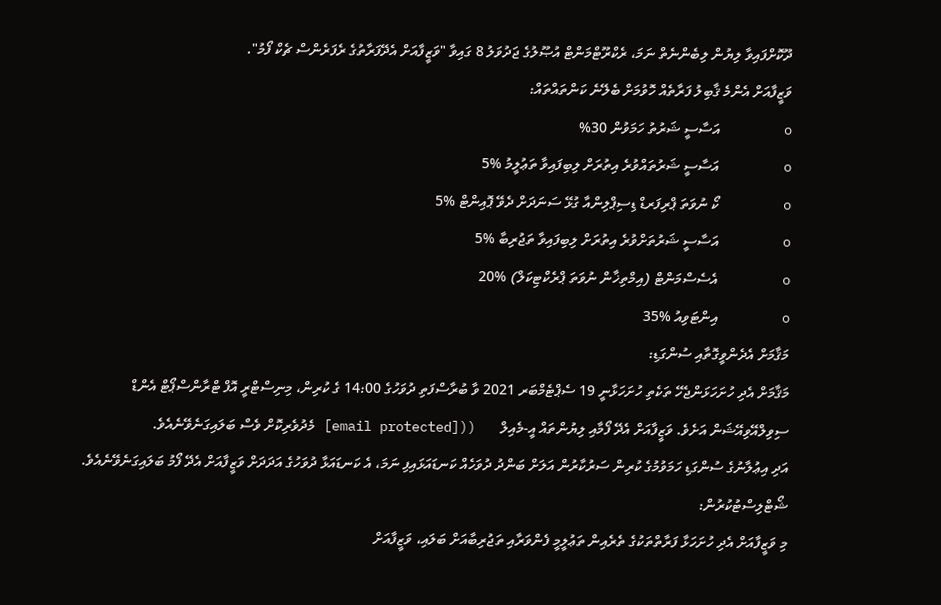ދޫކޮށްފައިވާ ލިޔުން ލިބެންނެތް ނަމަ، ރެކްރޫޓްމަންޓް އުޞޫލުގެ ޖަދުވަލު 8 ގައިވާ "ވަޒީފާއަށް އެދޭފަރާތުގެ ރެފަރެންސް ޗެކް ފޯމު".
ވަޒީފާއަށް އެންމެ ޤާބިލު ފަރާތެއް ހޮވުމަށް ބެލޭނެ ކަންތައްތައް:
o        އަސާސީ ޝަރުތު ހަމަވުން 30%
o        އަސާސީ ޝަރުތައްވުރެ އިތުރަށް ލިބިފައިވާ ތަޢުލީމު %5
o        ކޯ ނުވަތަ ޕްރިފަރޑް ޑިސިޕްލިންއާ ގުޅޭ ސަނަދަށް ދެވޭ ޕޮއިންޓް %5
o        އަސާސީ ޝަރުތަށްވުރެ އިތުރަށް ލިބިފައިވާ ތަޖުރިބާ %5
o        އެސެސްމަންޓް (އިމްތިޚާން ނުވަތަ ޕްރެކްޓިކަލް) %20
o        އިންޓަވިއު %35
މަޤާމަށް އެދެންވީގޮތާއި ސުންގަޑި:
މަޤާމަށް އެދި ހުށަހަޅަންޖެހޭ ތަކެތި ހުށަހަޅާނީ 19 ސެޕްޓެމްބަރ 2021 ވާ ބުރާސްފަތި ދުވަހުގެ 14:00 ގެ ކުރިން، މިނިސްޓްރީ އޮފް ޓްރާންސްޕޯޓް އެންޑް ސިވިލްއޭވިއޭޝަން އަށެވެ. ވަޒީފާއަށް އެދޭ ފޯމާއި ލިޔުންތައް އީ-މެއިލް       (([email protected] މެދުވެރިކޮށް ވެސް ބަލައިގަނެވޭނެއެވެ.
އަދި އިޢުލާނުގެ ސުންގަޑި ހަމަވުމުގެ ކުރިން ސަރުކާރުން އަލަށް ބަންދު ދުވަހެއް ކަނޑައަޅައިފި ނަމަ، އެ ކަނޑައަޅާ ދުވަހުގެ އަދަދަށް ވަޒީފާއަށް އެދޭ ފޯމު ބަލައިގަނެވޭނެއެވެ.
ޝޯޓްލިސްޓުކުރުން:
މި ވަޒީފާއަށް އެދި ހުށަހަޅާ ފަރާތްތަކުގެ ތެރެއިން ތަޢުލީމީ ފެންވަރާއި ތަޖުރިބާއަށް ބަލައި، ވަޒީފާއަށް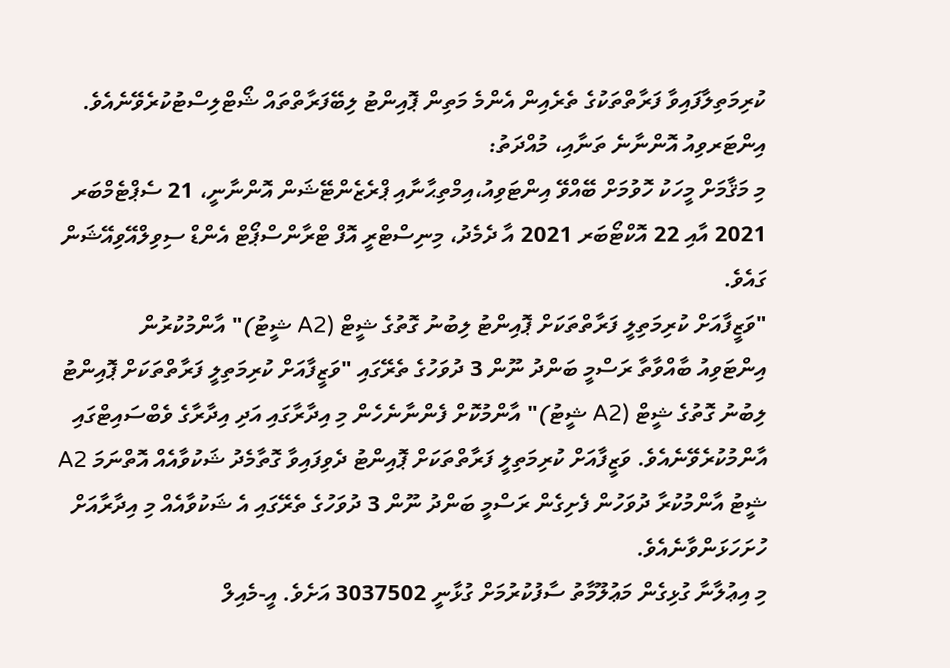ކުރިމަތިލާފައިވާ ފަރާތްތަކުގެ ތެރެއިން އެންމެ މަތިން ޕޮއިންޓު ލިބޭފަރާތްތައް ޝޯޓްލިސްޓުކުރެވޭނެއެވެ.
އިންޓަރވިއު އޮންނާނެ ތަނާއި، މުއްދަތު:
މި މަޤާމަށް މީހަކު ހޮވުމަށް ބޭއްވޭ އިންޓަވިއު،އިމްތިޙާނާއި ޕްރެޒެންޓޭޝަން އޮންނާނީ، 21 ސެޕްޓެމްބަރ 2021 އާއި 22 އޮކްޓޯބަރ 2021 އާ ދެމެދު، މިނިސްޓްރީ އޮފް ޓްރާންސްޕޯޓް އެންޑް ސިވިލްއޭވިއޭޝަން ގައެވެ.
"ވަޒީފާއަށް ކުރިމަތިލީ ފަރާތްތަކަށް ޕޮއިންޓު ލިބުނު ގޮތުގެ ޝީޓް (A2 ޝީޓު)" އާންމުކުރުން
އިންޓަވިއު ބާއްވާތާ ރަސްމީ ބަންދު ނޫން 3 ދުވަހުގެ ތެރޭގައި "ވަޒީފާއަށް ކުރިމަތިލީ ފަރާތްތަކަށް ޕޮއިންޓު ލިބުނު ގޮތުގެ ޝީޓް (A2 ޝީޓު)" އާންމުކޮށް ފެންނާނެހެން މި އިދާރާގައި އަދި އިދާރާގެ ވެބްސައިޓްގައި އާންމުކުރެވޭނެއެވެ. ވަޒީފާއަށް ކުރިމަތިލީ ފަރާތްތަކަށް ޕޮއިންޓު ދެވިފައިވާ ގޮތާމެދު ޝަކުވާއެއް އޮތްނަމަ A2 ޝީޓު އާންމުކުރާ ދުވަހުން ފެށިގެން ރަސްމީ ބަންދު ނޫން 3 ދުވަހުގެ ތެރޭގައި އެ ޝަކުވާއެއް މި އިދާރާއަށް ހުށަހަޅަންވާނެއެވެ.
މި އިޢުލާނާ ގުޅިގެން މަޢުލޫމާތު ސާފުކުރުމަށް ގުޅާނީ 3037502 އަށެވެ. އީ-މެއިލް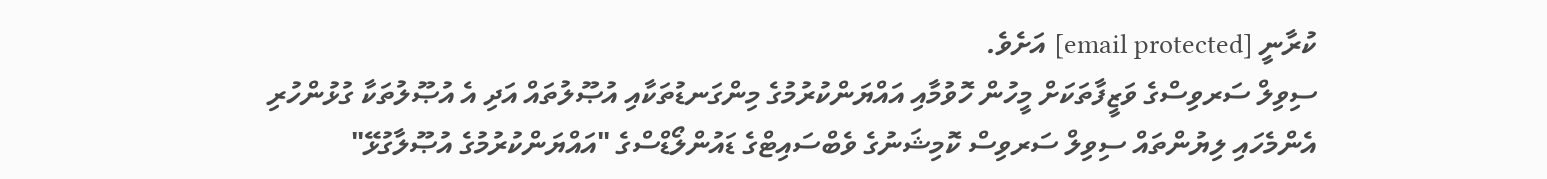ކުރާނީ [email protected] އަށެވެ.
ސިވިލް ސަރވިސްގެ ވަޒީފާތަކަށް މީހުން ހޮވުމާއި އައްޔަންކުރުމުގެ މިންގަނޑުތަކާއި އުޞޫލުތައް އަދި އެ އުޞޫލުތަކާ ގުޅުންހުރި އެންމެހައި ލިޔުންތައް ސިވިލް ސަރވިސް ކޮމިޝަނުގެ ވެބްސައިޓްގެ ޑައުންލޯޑްސްގެ "އައްޔަންކުރުމުގެ އުޞޫލާގުޅޭ"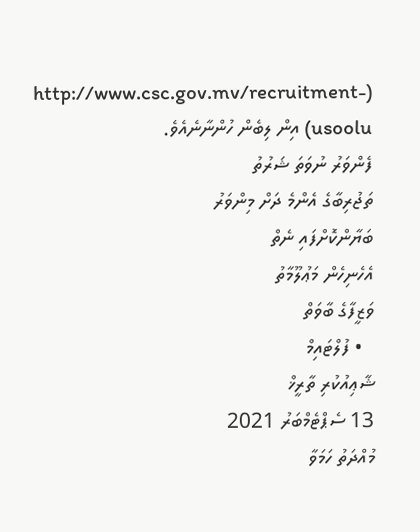(http://www.csc.gov.mv/recruitment-usoolu) އިން ލިބެން ހުންނާނެއެވެ.
ފެންވަރު ނުވަތަ ޝަރުތު
ތަޖުރިބާގެ އެންމެ ދަށް މިންވަރު
ބަޔާންކޮށްފައި ނެތް
އެހެނިހެން މަޢުލޫމާތު
ވަޒީފާގެ ބާވަތް
  • ފުލްޓައިމް
ޝާޢިއުކުރި ތާރީޚް
13 ސެޕްޓެމްބަރު 2021
މުއްދަތު ހަމަވާ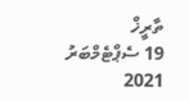ތާރީޚް
19 ސެޕްޓެމްބަރު 2021